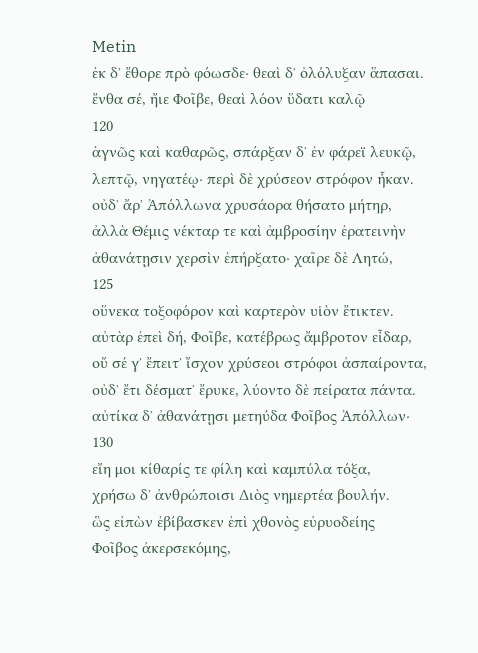Metin
ἐκ δʼ ἔθορε πρὸ φόωσδε· θεαὶ δʼ ὀλόλυξαν ἅπασαι.
ἔνθα σέ, ἤιε Φοῖβε, θεαὶ λόον ὕδατι καλῷ
120
ἁγνῶς καὶ καθαρῶς, σπάρξαν δʼ ἐν φάρεϊ λευκῷ,
λεπτῷ, νηγατέῳ· περὶ δὲ χρύσεον στρόφον ἧκαν.
οὐδʼ ἄρʼ Ἀπόλλωνα χρυσάορα θήσατο μήτηρ,
ἀλλὰ Θέμις νέκταρ τε καὶ ἀμβροσίην ἐρατεινὴν
ἀθανάτῃσιν χερσὶν ἐπήρξατο· χαῖρε δὲ Λητώ,
125
οὕνεκα τοξοφόρον καὶ καρτερὸν υἱὸν ἔτικτεν.
αὐτὰρ ἐπεὶ δή, Φοῖβε, κατέβρως ἄμβροτον εἶδαρ,
οὔ σέ γʼ ἔπειτʼ ἴσχον χρύσεοι στρόφοι ἀσπαίροντα,
οὐδʼ ἔτι δέσματʼ ἔρυκε, λύοντο δὲ πείρατα πάντα.
αὐτίκα δʼ ἀθανάτῃσι μετηύδα Φοῖβος Ἀπόλλων·
130
εἴη μοι κίθαρίς τε φίλη καὶ καμπύλα τόξα,
χρήσω δʼ ἀνθρώποισι Διὸς νημερτέα βουλήν.
ὣς εἰπὼν ἐβίβασκεν ἐπὶ χθονὸς εὐρυοδείης
Φοῖβος ἀκερσεκόμης,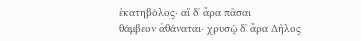ἑκατηβόλος· αἳ δʼ ἄρα πᾶσαι
θάμβεον ἀθάναται· χρυσῷ δʼ ἄρα Δῆλος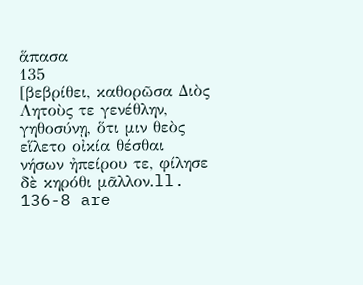ἅπασα
135
[βεβρίθει, καθορῶσα Διὸς Λητοὺς τε γενέθλην,
γηθοσύνῃ, ὅτι μιν θεὸς εἵλετο οἰκία θέσθαι
νήσων ἠπείρου τε, φίλησε δὲ κηρόθι μᾶλλον.ll. 136-8 are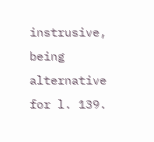instrusive, being alternative for l. 139.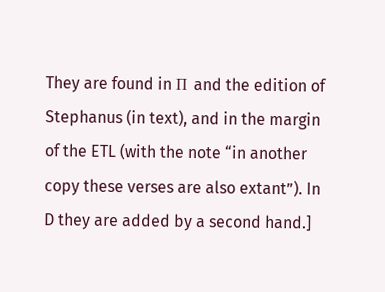They are found in Π and the edition of Stephanus (in text), and in the margin of the ETL (with the note “in another copy these verses are also extant”). In D they are added by a second hand.]